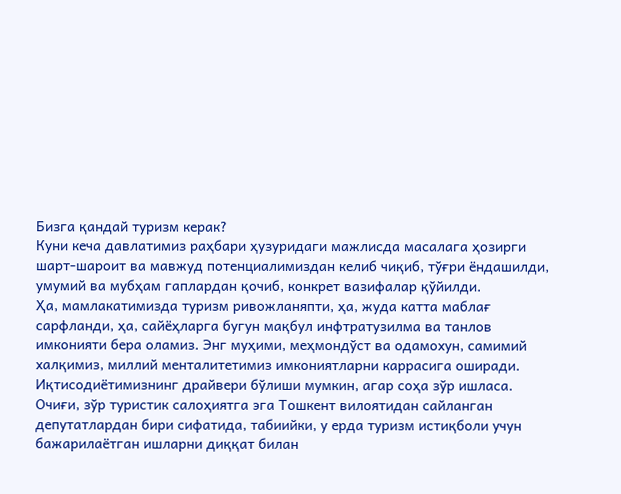Бизга қандай туризм керак?
Куни кеча давлатимиз раҳбари ҳузуридаги мажлисда масалага ҳозирги шарт-шароит ва мавжуд потенциалимиздан келиб чиқиб, тўғри ёндашилди, умумий ва мубҳам гаплардан қочиб, конкрет вазифалар қўйилди.
Ҳа, мамлакатимизда туризм ривожланяпти, ҳа, жуда катта маблағ сарфланди, ҳа, сайёҳларга бугун мақбул инфтратузилма ва танлов имконияти бера оламиз. Энг муҳими, меҳмондўст ва одамохун, самимий халқимиз, миллий менталитетимиз имкониятларни каррасига оширади. Иқтисодиётимизнинг драйвери бўлиши мумкин, агар соҳа зўр ишласа.
Очиғи, зўр туристик салоҳиятга эга Тошкент вилоятидан сайланган депутатлардан бири сифатида, табиийки, у ерда туризм истиқболи учун бажарилаётган ишларни диққат билан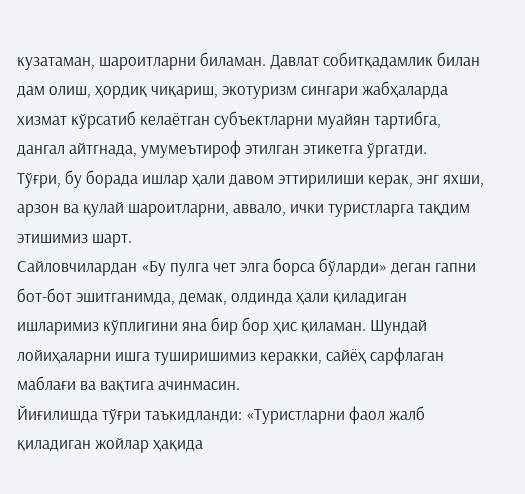кузатаман, шароитларни биламан. Давлат собитқадамлик билан дам олиш, ҳордиқ чиқариш, экотуризм сингари жабҳаларда хизмат кўрсатиб келаётган субъектларни муайян тартибга, дангал айтгнада, умумеътироф этилган этикетга ўргатди.
Тўғри, бу борада ишлар ҳали давом эттирилиши керак, энг яхши, арзон ва қулай шароитларни, аввало, ички туристларга тақдим этишимиз шарт.
Сайловчилардан «Бу пулга чет элга борса бўларди» деган гапни бот-бот эшитганимда, демак, олдинда ҳали қиладиган ишларимиз кўплигини яна бир бор ҳис қиламан. Шундай лойиҳаларни ишга туширишимиз керакки, сайёҳ сарфлаган маблағи ва вақтига ачинмасин.
Йиғилишда тўғри таъкидланди: «Туристларни фаол жалб қиладиган жойлар ҳақида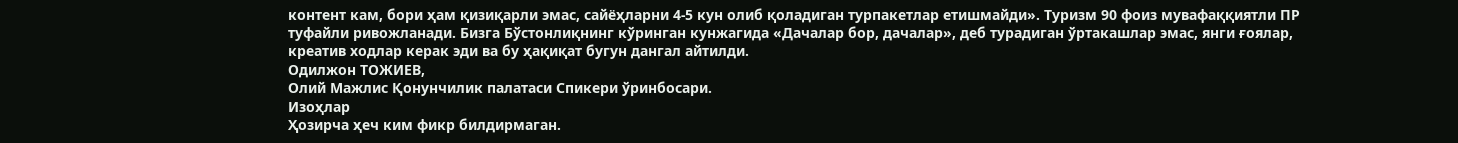контент кам, бори ҳам қизиқарли эмас, сайёҳларни 4-5 кун олиб қоладиган турпакетлар етишмайди». Туризм 90 фоиз мувафаққиятли ПР туфайли ривожланади. Бизга Бўстонлиқнинг кўринган кунжагида «Дачалар бор, дачалар», деб турадиган ўртакашлар эмас, янги ғоялар, креатив ходлар керак эди ва бу ҳақиқат бугун дангал айтилди.
Одилжон ТОЖИЕВ,
Олий Мажлис Қонунчилик палатаси Спикери ўринбосари.
Изоҳлар
Ҳозирча ҳеч ким фикр билдирмаган.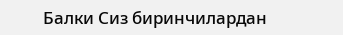Балки Сиз биринчилардан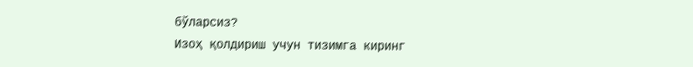бўларсиз?
Изоҳ қолдириш учун тизимга киринг